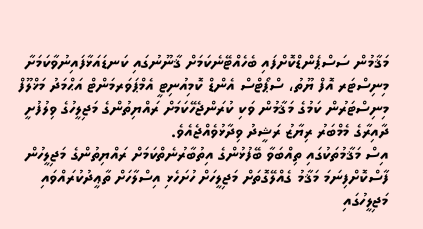މަޤާމުން ސަސްޕެންޑްކޮށްފައި ބެހެއްޓޭނެކަމަށް ޤާނޫނުގައި ކަނޑައަޅާފައިނުވާކަމަށާ މިނިސްޓަރ އޮފް ޔޫތު، ސްޕޯޓްސް އެންޑް ކޮމިއުނިޓީ އެމްޕަވަރމަންޓް އަޙްމަދު މަޚްލޫފް މިނިސްޓަރުން ކަމުގެ މަޤާމުން ވަކި ކުރަންޖެހޭކަމަށް ރައްޔިތުންގެ މަޖިލީހުގެ ވިލުފުށީ ދާއިރާގެ މެމްބަރު ރިޔާޒު ރަޝީދު ވިދާޅުވެއްޖެއެވެ.
އިސް މަޤާމުތަކުގައި ތިއްބަވާ ބޭފުޅުންގެ އިތުބާރުނެތްކަމަށް ރައްޔިތުންގެ މަޖިލީހުން ފާސްކޮށްފިނަމަ މަޤާމު ގެއްލޭގޮތަށް މަޖިލީހަށް ހުށަހެޅި އިސްލާހަށް ތާޢީދުކުރައްވައި މަޖިލީހުގައި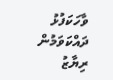ވާހަކަފުޅު ދައްކަވަމުން ރިޔާޒު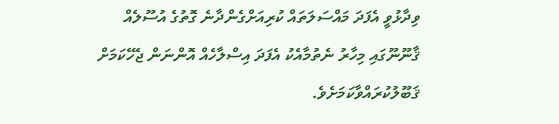ވިދާޅުވީ އެފަދަ މައްސަލަތައް ކުރިއަށްގެންދާނެ ގޮތުގެ އުސޫލެއް ޤާނޫނޫގައި މިހާރު ނެތުމާއެކު އެފަދަ އިސްލާހެއް އޮންނަން ޖެހޭކަމަށް ޤަބޫލުކުރައްވާކަމަށެވެ.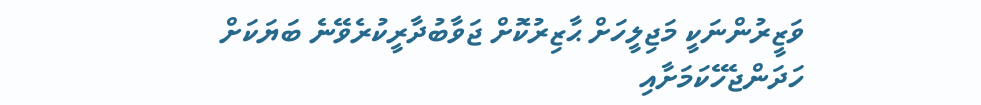ވަޒީރުންނަކީ މަޖިލީހަށް ޙާޒިރުކޮށް ޖަވާބުދާރީކުރެވޭނެ ބަޔަކަށް ހަދަންޖެހޭކަމަށާއި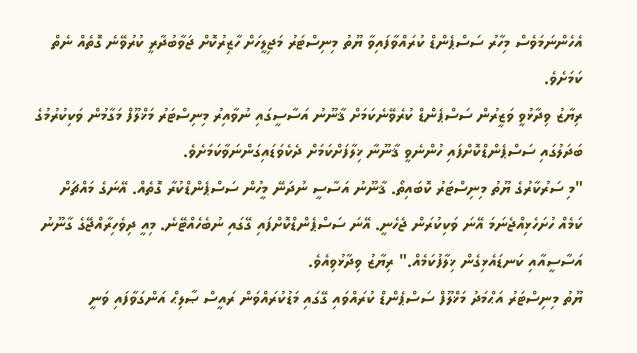އެހެންނަމަވެސް މިހާރު ސަސްޕެންޑް ކުރައްވާފައިވާ ޔޫތު މިނިސްޓަރު މަޖިލީހަށް ހާޒިރުކޮށް ޖަވާބުދާރީ ކުރުވޭނެ ގޮތެއް ނެތް ކަމަށެވެ.
ރިޔާޒު ވިދާޅުވީ ވަޒީރުން ސަސްޕެންޑް ކުރެވޭނެކަމަށް ޤާނޫނު އަސާސީގައި ނުވާއިރު މިނިސްޓަރު މަޚްލޫފް މަގާމުން ވަކިކުރުމުގެ ބަދަލުގައި ސަސްޕެންޑްކޮށްފައި ހުންނެވީ ޤާނޫނާ ޚިލާފަށްކަމަށް ދެކެވަޑައިގަންނަވާކަމަށެވެ.
"މި ސަރުކާރުގެ ޔޫތު މިނިސްޓަރު ކޮބައިތޯ. ޤާނޫނު އަސާސީ ނުދަނޭ މީހުން ސަސްޕެންޑްކުރާ ގޮތެއް. އޭނަގެ މައްޗަށް ކަމެއް ހުށަހެޅިއްޖެނަމަ އޭނަ ވަކިކުރަން ޖެހެނީ. އޭނަ ސަސްޕެންޑްކޮށްފައި ގޭގައި ނުބެހެއްޓޭނެ. މިއީ ދިވެހިރާއްޖޭގެ ގާނޫނު އަސާސީއާއި ކަނޑައެޅިގެން ޚިލާފުކަމެއް." ރިޔާޒު ވިދާޅުވިއެވެ.
ޔޫތު މިނިސްޓަރު އަޙްމަދު މަޚްލޫފް ސަސްޕެންޑް ކުރައްވައި ގޭގައި މަޑުކުރައްވަން ރައީސް ޞާލިޙް އަންގަވާފައި ވަނީ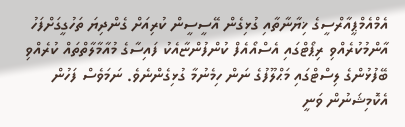އެމްއެމްޕީއާރްސީގެ ޚިޔާނާތާއި ގުޅިގެން އޭސީސީން ކުރިއަށް ގެންދިޔަ ތަހުގީގަށްފަހު އާންމުކުރެއްވި ރިޕޯޓްގައި އެސްއޯއެފް ކުންފުންޏާއެކު ފައިސާގެ މުއާމާލާތްތައް ކުރެއްވި ބޭފުޅުންގެ ލިސްޓްގައި މަޙްލޫފުގެ ނަން ހިމެނުމާ ގުޅިގެންނެވެ. ނަމަވެސް ފަހުން އެކޮމިޝަނުން ވަނީ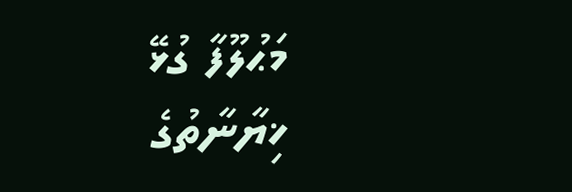މަޙުލޫފާ ގުޅޭ ޚިޔާނާތުގެ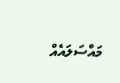މައްސަލައެއް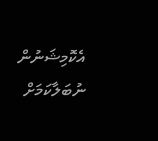އެކޮމިޝަނުން ނުބަލާކަމަށް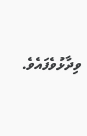ވިދާޅުވެފައެވެ.